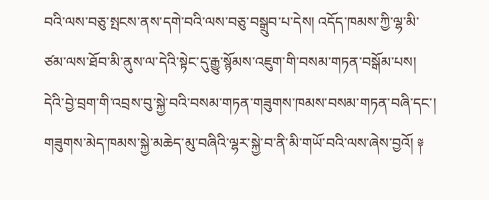བའི་ལས་བཅུ་སྤངས་ནས་དགེ་བའི་ལས་བཅུ་བསྒྲུབ་པ་དེས། འདོད་ཁམས་ཀྱི་ལྷ་མི་ཙམ་ལས་ཐོབ་མི་ནུས་ལ་དེའི་སྟེང་དུ་རྒྱུ་སྙོམས་འཇུག་གི་བསམ་གཏན་བསྒོམ་པས། དེའི་བྱེ་བྲག་གི་འབྲས་བུ་སྐྱེ་བའི་བསམ་གཏན་གཟུགས་ཁམས་བསམ་གཏན་བཞི་དང་། གཟུགས་མེད་ཁམས་སྐྱེ་མཆེད་མུ་བཞིའི་ལྷར་སྐྱེ་བ་ནི་མི་གཡོ་བའི་ལས་ཞེས་བྱའོ། ༈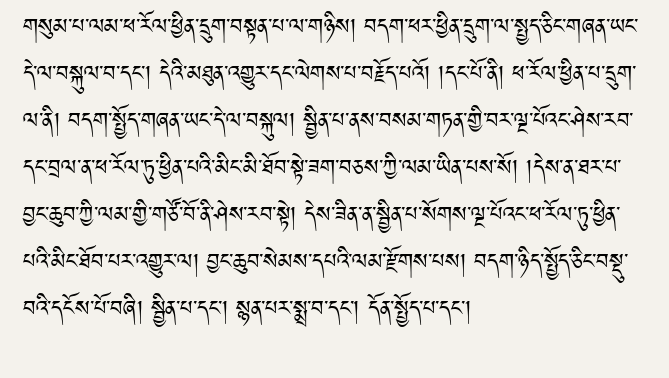གསུམ་པ་ལམ་ཕ་རོལ་ཕྱིན་དྲུག་བསྟན་པ་ལ་གཉིས། བདག་ཕར་ཕྱིན་དྲུག་ལ་སྤྱད་ཅིང་གཞན་ཡང་དེ་ལ་བསྐུལ་བ་དང་། དེའི་མཐུན་འགྱུར་དང་ལེགས་པ་བརྗོད་པའོ། །དང་པོ་ནི། ཕ་རོལ་ཕྱིན་པ་དྲུག་ལ་ནི། བདག་སྤྱོད་གཞན་ཡང་དེ་ལ་བསྐུལ། སྦྱིན་པ་ནས་བསམ་གཏན་གྱི་བར་ལྔ་པོའང་ཤེས་རབ་དང་བྲལ་ན་ཕ་རོལ་ཏུ་ཕྱིན་པའི་མིང་མི་ཐོབ་སྟེ་ཟག་བཅས་ཀྱི་ལམ་ཡིན་པས་སོ། །དེས་ན་ཐར་པ་བྱང་ཆུབ་ཀྱི་ལམ་གྱི་གཙོ་བོ་ནི་ཤེས་རབ་སྟེ། དེས་ཟིན་ན་སྦྱིན་པ་སོགས་ལྔ་པོའང་ཕ་རོལ་ཏུ་ཕྱིན་པའི་མིང་ཐོབ་པར་འགྱུར་ལ། བྱང་ཆུབ་སེམས་དཔའི་ལམ་རྫོགས་པས། བདག་ཉིད་སྤྱོད་ཅིང་བསྡུ་བའི་དངོས་པོ་བཞི། སྦྱིན་པ་དང་། སྙན་པར་སྨྲ་བ་དང་། དོན་སྤྱོད་པ་དང་།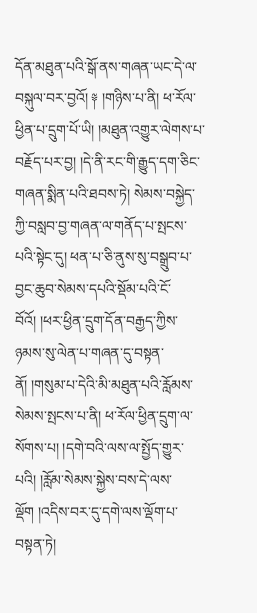དོན་མཐུན་པའི་སྒོ་ནས་གཞན་ཡང་དེ་ལ་བསྐུལ་བར་བྱའོ། ༈ །གཉིས་པ་ནི། ཕ་རོལ་ཕྱིན་པ་དྲུག་པོ་ཡི། །མཐུན་འགྱུར་ལེགས་པ་བརྗོད་པར་བྱ། །དེ་ནི་རང་གི་རྒྱུད་དག་ཅིང་གཞན་སྨིན་པའི་ཐབས་ཏེ། སེམས་བསྐྱེད་ཀྱི་བསླབ་བྱ་གཞན་ལ་གནོད་པ་སྤངས་པའི་སྟེང་དུ། ཕན་པ་ཅི་ནུས་སུ་བསྒྲུབ་པ་བྱང་ཆུབ་སེམས་དཔའི་སྡོམ་པའི་ངོ་བོའོ། །ཕར་ཕྱིན་དྲུག་དོན་བརྒྱད་ཀྱིས་ཉམས་སུ་ལེན་པ་གཞན་དུ་བསྟན་ནོ། །གསུམ་པ་དེའི་མི་མཐུན་པའི་རློམས་སེམས་སྤངས་པ་ནི། ཕ་རོལ་ཕྱིན་དྲུག་ལ་སོགས་པ། །དགེ་བའི་ལས་ལ་སྤྱོད་གྱུར་པའི། །རློམ་སེམས་སྐྱེས་བས་དེ་ལས་ལྡོག །འདིས་བར་དུ་དགེ་ལས་ལྡོག་པ་བསྟན་ཏེ།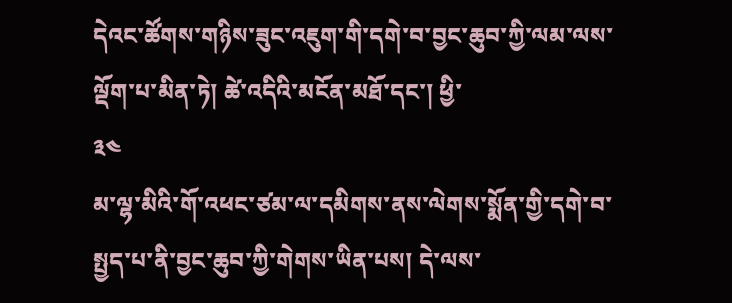དེའང་ཚོགས་གཉིས་ཟུང་འཇུག་གི་དགེ་བ་བྱང་ཆུབ་ཀྱི་ལམ་ལས་ལྡོག་པ་མིན་ཏེ། ཚེ་འདིའི་མངོན་མཐོ་དང་། ཕྱི་
༣༤
མ་ལྷ་མིའི་གོ་འཕང་ཙམ་ལ་དམིགས་ནས་ལེགས་སྨོན་གྱི་དགེ་བ་སྤྱད་པ་ནི་བྱང་ཆུབ་ཀྱི་གེགས་ཡིན་པས། དེ་ལས་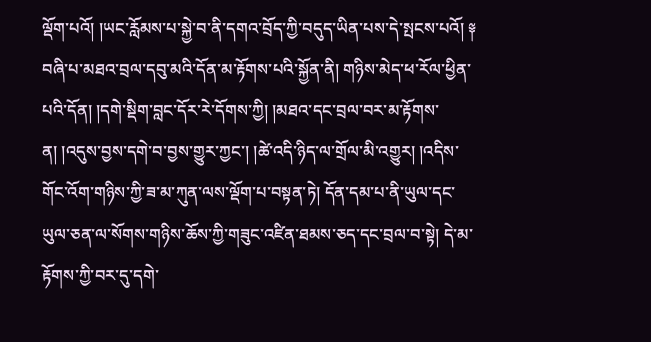ལྡོག་པའོ། །ཡང་རློམས་པ་སྐྱེ་བ་ནི་དགའ་བྲོད་ཀྱི་བདུད་ཡིན་པས་དེ་སྤངས་པའོ། ༈ བཞི་པ་མཐའ་བྲལ་དབུ་མའི་དོན་མ་རྟོགས་པའི་སྐྱོན་ནི། གཉིས་མེད་ཕ་རོལ་ཕྱིན་པའི་དོན། །དགེ་སྡིག་བླང་དོར་རེ་དོགས་ཀྱི། །མཐའ་དང་བྲལ་བར་མ་རྟོགས་ན། །འདུས་བྱས་དགེ་བ་བྱས་གྱུར་ཀྱང་། །ཚེ་འདི་ཉིད་ལ་གྲོལ་མི་འགྱུར། །འདིས་གོང་འོག་གཉིས་ཀྱི་ཟ་མ་ཀུན་ལས་ལྡོག་པ་བསྟན་ཏེ། དོན་དམ་པ་ནི་ཡུལ་དང་ཡུལ་ཅན་ལ་སོགས་གཉིས་ཆོས་ཀྱི་གཟུང་འཛིན་ཐམས་ཅད་དང་བྲལ་བ་སྟེ། དེ་མ་རྟོགས་ཀྱི་བར་དུ་དགེ་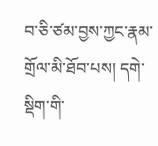བ་ཅི་ཙམ་བྱས་ཀྱང་རྣམ་གྲོལ་མི་ཐོབ་པས། དགེ་སྡིག་གི་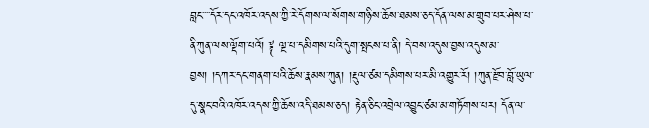བླང་་་་དོར་དང་འཁོར་འདས་ཀྱི་རེ་དོགས་ལ་སོགས་གཉིས་ཆོས་ཐམས་ཅད་དོན་ལས་མ་གྲུབ་པར་ཤེས་པ་ནི་ཀུན་ལས་ལྡོག་པའོ། ༈ ལྔ་པ་དམིགས་པའི་དུག་སྤངས་པ་ནི། དེ་བས་འདུས་བྱས་འདུས་མ་བྱས། །དཀར་དང་གནག་པའི་ཆོས་རྣམས་ཀུན། །རྡུལ་ཙམ་དམིགས་པར་མི་འགྱུར་རོ། །ཀུན་རྫོབ་བློ་ཡུལ་དུ་སྣང་བའི་འཁོར་འདས་ཀྱི་ཆོས་འདི་ཐམས་ཅད། རྟེན་ཅིང་འབྲེལ་འབྱུང་ཙམ་མ་གཏོགས་པར། དོན་ལ་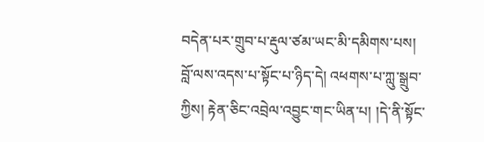བདེན་པར་གྲུབ་པ་རྡུལ་ཙམ་ཡང་མི་དམིགས་པས། བློ་ལས་འདས་པ་སྟོང་པ་ཉིད་དེ། འཕགས་པ་ཀླུ་སྒྲུབ་ཀྱིས། རྟེན་ཅིང་འབྲེལ་འབྱུང་གང་ཡིན་པ། །དེ་ནི་སྟོང་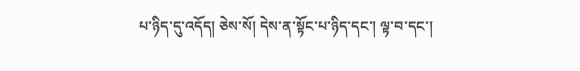པ་ཉིད་དུ་འདོད། ཅེས་སོ། དེས་ན་སྟོང་པ་ཉིད་དང་། ལྟ་བ་དང་།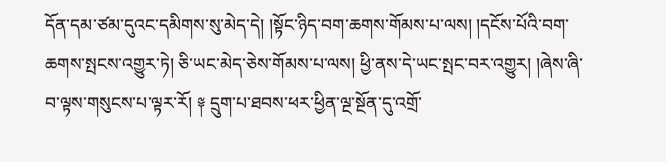དོན་དམ་ཙམ་དུའང་དམིགས་སུ་མེད་དེ། །སྟོང་ཉིད་བག་ཆགས་གོམས་པ་ལས། །དངོས་པོའི་བག་ཆགས་སྤངས་འགྱུར་ཏེ། ཅི་ཡང་མེད་ཅེས་གོམས་པ་ལས། ཕྱི་ནས་དེ་ཡང་སྤང་བར་འགྱུར། །ཞེས་ཞི་བ་ལྟས་གསུངས་པ་ལྟར་རོ། ༈ དྲུག་པ་ཐབས་ཕར་ཕྱིན་ལྔ་སྔོན་དུ་འགྲོ་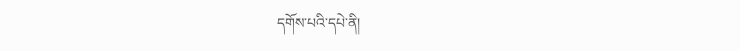དགོས་པའི་དཔེ་ནི།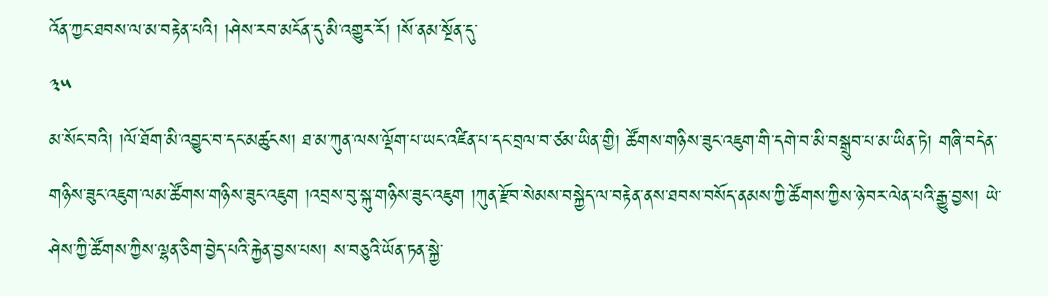འོན་ཀྱང་ཐབས་ལ་མ་བརྟེན་པའི། །ཤེས་རབ་མངོན་དུ་མི་འགྱུར་རོ། །སོ་ནམ་སྔོན་དུ་
༣༥
མ་སོང་བའི། །ལོ་ཐོག་མི་འབྱུང་བ་དང་མཚུངས། ཐ་མ་ཀུན་ལས་ལྡོག་པ་ཡང་འཛིན་པ་དང་བྲལ་བ་ཙམ་ཡིན་གྱི། ཚོགས་གཉིས་ཟུང་འཇུག་གི་དགེ་བ་མི་བསྒྲུབ་པ་མ་ཡིན་ཏེ། གཞི་བདེན་གཉིས་ཟུང་འཇུག་ལམ་ཚོགས་གཉིས་ཟུང་འཇུག །འབྲས་བུ་སྐུ་གཉིས་ཟུང་འཇུག །ཀུན་རྫོབ་སེམས་བསྐྱེད་ལ་བརྟེན་ནས་ཐབས་བསོད་ནམས་ཀྱི་ཚོགས་ཀྱིས་ཉེ་བར་ལེན་པའི་རྒྱུ་བྱས། ཡེ་ཤེས་ཀྱི་ཚོགས་ཀྱིས་ལྷན་ཅིག་བྱེད་པའི་རྐྱེན་བྱས་པས། ས་བཅུའི་ཡོན་ཏན་སྐྱེ་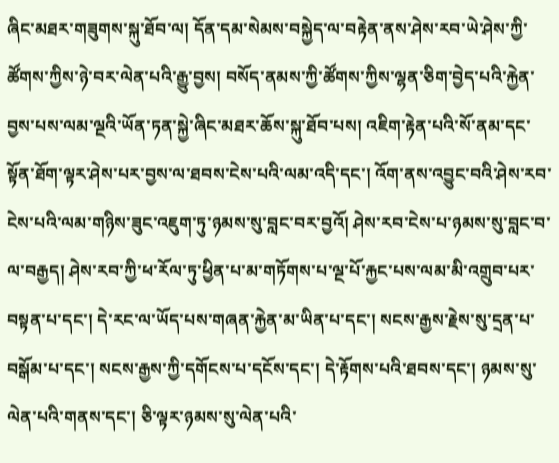ཞིང་མཐར་གཟུགས་སྐུ་ཐོབ་ལ། དོན་དམ་སེམས་བསྐྱེད་ལ་བརྟེན་ནས་ཤེས་རབ་ཡེ་ཤེས་ཀྱི་ཚོགས་ཀྱིས་ཉེ་བར་ལེན་པའི་རྒྱུ་བྱས། བསོད་ནམས་ཀྱི་ཚོགས་ཀྱིས་ལྷན་ཅིག་བྱེད་པའི་རྐྱེན་བྱས་པས་ལམ་ལྔའི་ཡོན་ཏན་སྐྱེ་ཞིང་མཐར་ཆོས་སྐུ་ཐོབ་པས། འཇིག་རྟེན་པའི་སོ་ནམ་དང་སྟོན་ཐོག་ལྟར་ཤེས་པར་བྱས་ལ་ཐབས་ངེས་པའི་ལམ་འདི་དང་། འོག་ནས་འབྱུང་བའི་ཤེས་རབ་ངེས་པའི་ལམ་གཉིས་ཟུང་འཇུག་ཏུ་ཉམས་སུ་བླང་བར་བྱའོ། ཤེས་རབ་ངེས་པ་ཉམས་སུ་བླང་བ་ལ་བརྒྱད། ཤེས་རབ་ཀྱི་ཕ་རོལ་ཏུ་ཕྱིན་པ་མ་གཏོགས་པ་ལྔ་པོ་རྐྱང་པས་ལམ་མི་འགྲུབ་པར་བསྟན་པ་དང་། དེ་རང་ལ་ཡོད་པས་གཞན་རྐྱེན་མ་ཡིན་པ་དང་། སངས་རྒྱས་རྗེས་སུ་དྲན་པ་བསྒོམ་པ་དང་། སངས་རྒྱས་ཀྱི་དགོངས་པ་དངོས་དང་། དེ་རྟོགས་པའི་ཐབས་དང་། ཉམས་སུ་ལེན་པའི་གནས་དང་། ཅི་ལྟར་ཉམས་སུ་ལེན་པའི་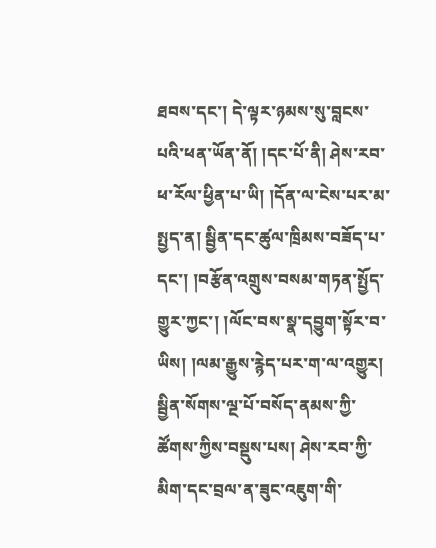ཐབས་དང་། དེ་ལྟར་ཉམས་སུ་བླངས་པའི་ཕན་ཡོན་ནོ། །དང་པོ་ནི། ཤེས་རབ་ཕ་རོལ་ཕྱིན་པ་ཡི། །དོན་ལ་ངེས་པར་མ་སྤྱད་ན། སྦྱིན་དང་ཚུལ་ཁྲིམས་བཟོད་པ་དང་། །བརྩོན་འགྲུས་བསམ་གཏན་སྤྱོད་གྱུར་ཀྱང་། །ལོང་བས་སྣ་དབྱུག་སྟོར་བ་ཡིས། །ལམ་རྒྱུས་རྙེད་པར་ག་ལ་འགྱུར། སྦྱིན་སོགས་ལྔ་པོ་བསོད་ནམས་ཀྱི་ཚོགས་ཀྱིས་བསྡུས་པས། ཤེས་རབ་ཀྱི་མིག་དང་བྲལ་ན་ཟུང་འཇུག་གི་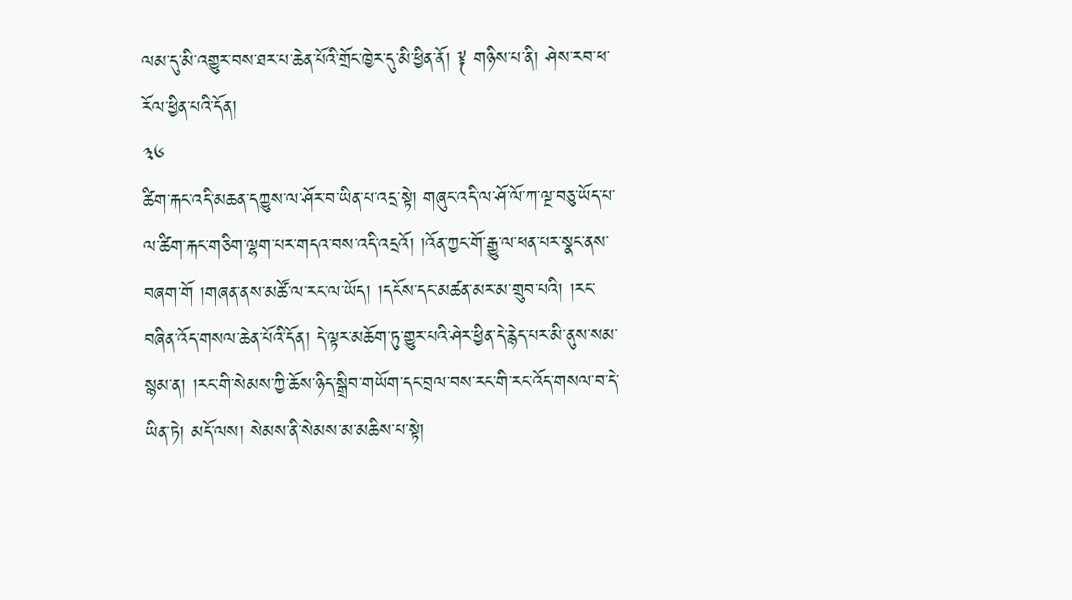ལམ་དུ་མི་འགྱུར་བས་ཐར་པ་ཆེན་པོའི་གྲོང་ཁྱེར་དུ་མི་ཕྱིན་ནོ། ༈ གཉིས་པ་ནི། ཤེས་རབ་ཕ་རོལ་ཕྱིན་པའི་དོན།
༣༦
ཚིག་རྐང་འདི་མཆན་དཀྱུས་ལ་ཤོར་བ་ཡིན་པ་འདྲ་སྟེ། གཞུང་འདི་ལ་ཤོ་ལོ་ཀ་ལྔ་བཅུ་ཡོད་པ་ལ་ཚིག་རྐང་གཅིག་ལྷག་པར་གདའ་བས་འདི་འདྲའོ། །འོན་ཀྱང་གོ་རྒྱུ་ལ་ཕན་པར་སྣང་ནས་བཞག་གོ །གཞན་ནས་མཚོ་ལ་རང་ལ་ཡོད། །དངོས་དང་མཚན་མར་མ་གྲུབ་པའི། །རང་བཞིན་འོད་གསལ་ཆེན་པོའི་དོན། དེ་ལྟར་མཆོག་ཏུ་གྱུར་པའི་ཤེར་ཕྱིན་དེ་རྙེད་པར་མི་ནུས་སམ་སྙམ་ན། །རང་གི་སེམས་ཀྱི་ཆོས་ཉིད་སྒྲིབ་གཡོག་དང་བྲལ་བས་རང་གི་རང་འོད་གསལ་བ་དེ་ཡིན་ཏེ། མདོ་ལས། སེམས་ནི་སེམས་མ་མཆིས་པ་སྟེ།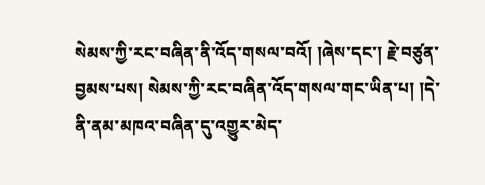སེམས་ཀྱི་རང་བཞིན་ནི་འོད་གསལ་བའོ། །ཞེས་དང་། རྗེ་བཙུན་བྱམས་པས། སེམས་ཀྱི་རང་བཞིན་འོད་གསལ་གང་ཡིན་པ། །དེ་ནི་ནམ་མཁའ་བཞིན་དུ་འགྱུར་མེད་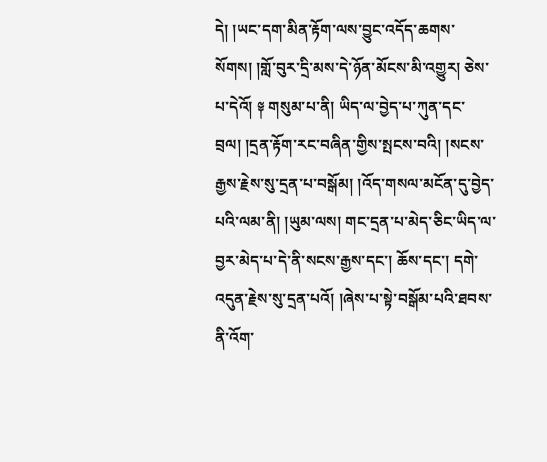དེ། །ཡང་དག་མིན་རྟོག་ལས་བྱུང་འདོད་ཆགས་སོགས། །གློ་བུར་དྲི་མས་དེ་ཉོན་མོངས་མི་འགྱུར། ཅེས་པ་དེའོ། ༈ གསུམ་པ་ནི། ཡིད་ལ་བྱེད་པ་ཀུན་དང་བྲལ། །དྲན་རྟོག་རང་བཞིན་གྱིས་སྤངས་བའི། །སངས་རྒྱས་རྗེས་སུ་དྲན་པ་བསྒོམ། །འོད་གསལ་མངོན་དུ་བྱེད་པའི་ལམ་ནི། །ཡུམ་ལས། གང་དྲན་པ་མེད་ཅིང་ཡིད་ལ་བྱར་མེད་པ་དེ་ནི་སངས་རྒྱས་དང་། ཆོས་དང་། དགེ་འདུན་རྗེས་སུ་དྲན་པའོ། །ཞེས་པ་སྟེ་བསྒོམ་པའི་ཐབས་ནི་འོག་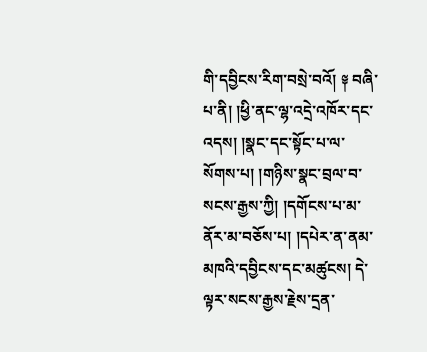གི་དབྱིངས་རིག་བསྲེ་བའོ། ༈ བཞི་པ་ནི། །ཕྱི་ནང་ལྷ་འདྲེ་འཁོར་དང་འདས། །སྣང་དང་སྟོང་པ་ལ་སོགས་པ། །གཉིས་སྣང་བྲལ་བ་སངས་རྒྱས་ཀྱི། །དགོངས་པ་མ་ནོར་མ་བཅོས་པ། །དཔེར་ན་ནམ་མཁའི་དབྱིངས་དང་མཚུངས། དེ་ལྟར་སངས་རྒྱས་རྗེས་དྲན་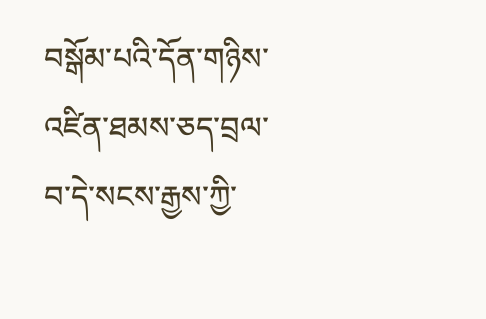བསྒོམ་པའི་དོན་གཉིས་འཛིན་ཐམས་ཅད་བྲལ་བ་དེ་སངས་རྒྱས་ཀྱི་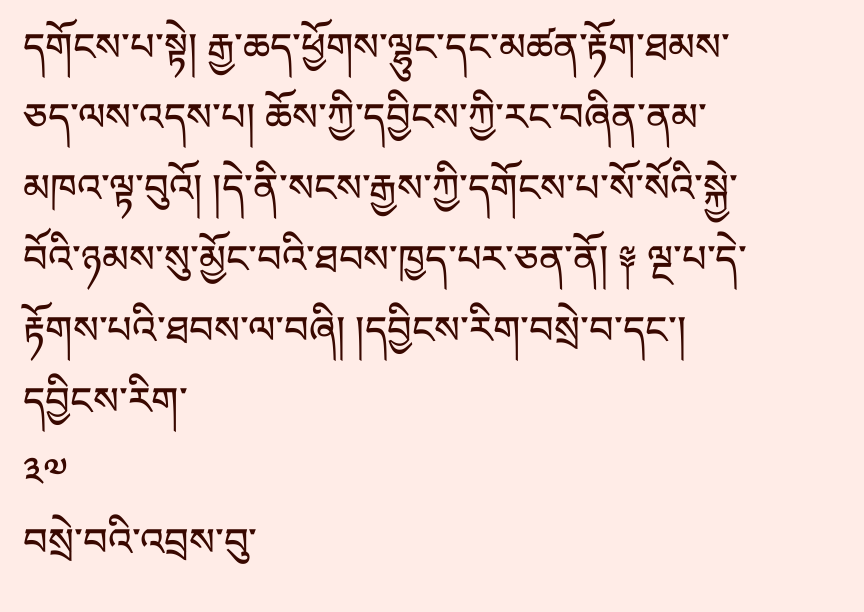དགོངས་པ་སྟེ། རྒྱ་ཆད་ཕྱོགས་ལྷུང་དང་མཚན་རྟོག་ཐམས་ཅད་ལས་འདས་པ། ཆོས་ཀྱི་དབྱིངས་ཀྱི་རང་བཞིན་ནམ་མཁའ་ལྟ་བུའོ། །དེ་ནི་སངས་རྒྱས་ཀྱི་དགོངས་པ་སོ་སོའི་སྐྱེ་བོའི་ཉམས་སུ་མྱོང་བའི་ཐབས་ཁྱད་པར་ཅན་ནོ། ༈ ལྔ་པ་དེ་རྟོགས་པའི་ཐབས་ལ་བཞི། །དབྱིངས་རིག་བསྲེ་བ་དང་། དབྱིངས་རིག་
༣༧
བསྲེ་བའི་འབྲས་བུ་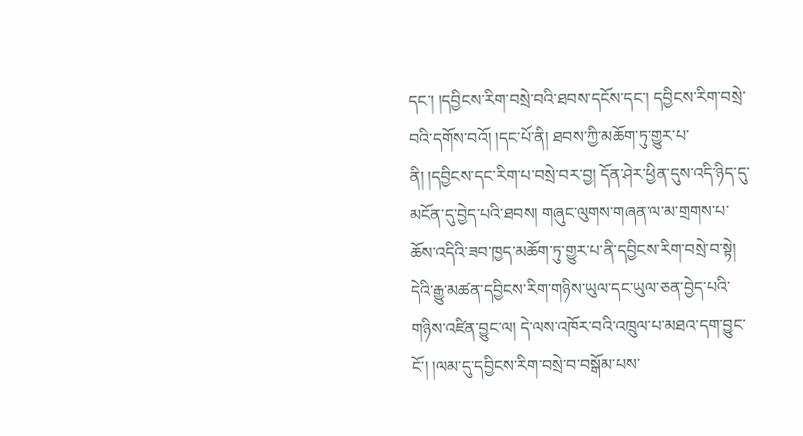དང་། །དབྱིངས་རིག་བསྲེ་བའི་ཐབས་དངོས་དང་། དབྱིངས་རིག་བསྲེ་བའི་དགོས་བའོ། །དང་པོ་ནི། ཐབས་ཀྱི་མཆོག་ཏུ་གྱུར་པ་ནི། །དབྱིངས་དང་རིག་པ་བསྲེ་བར་བྱ། དོན་ཤེར་ཕྱིན་དུས་འདི་ཉིད་དུ་མངོན་དུ་བྱེད་པའི་ཐབས། གཞུང་ལུགས་གཞན་ལ་མ་གྲགས་པ་ཆོས་འདིའི་ཟབ་ཁྱད་མཆོག་ཏུ་གྱུར་པ་ནི་དབྱིངས་རིག་བསྲེ་བ་སྟེ། དེའི་རྒྱུ་མཚན་དབྱིངས་རིག་གཉིས་ཡུལ་དང་ཡུལ་ཅན་བྱེད་པའི་གཉིས་འཛིན་བྱུང་ལ། དེ་ལས་འཁོར་བའི་འཁྲུལ་པ་མཐའ་དག་བྱུང་ངོ་། །ལམ་དུ་དབྱིངས་རིག་བསྲེ་བ་བསྒོམ་པས་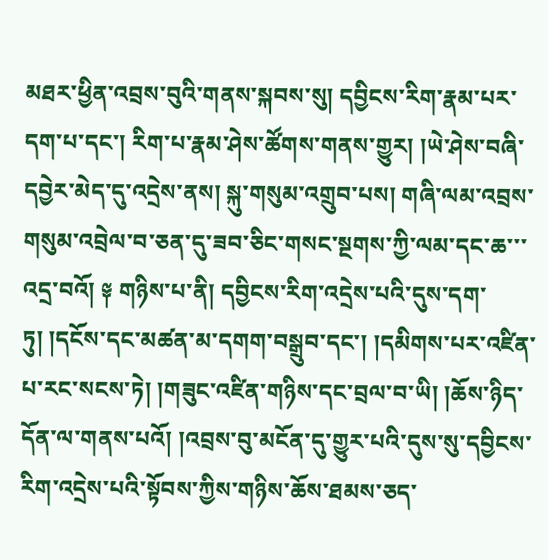མཐར་ཕྱིན་འབྲས་བུའི་གནས་སྐབས་སུ། དབྱིངས་རིག་རྣམ་པར་དག་པ་དང་། རིག་པ་རྣམ་ཤེས་ཚོགས་གནས་གྱུར། །ཡེ་ཤེས་བཞི་དབྱེར་མེད་དུ་འདྲེས་ནས། སྐུ་གསུམ་འགྲུབ་པས། གཞི་ལམ་འབྲས་གསུམ་འབྲེལ་བ་ཅན་དུ་ཟབ་ཅིང་གསང་སྔགས་ཀྱི་ལམ་དང་ཆ་་་འདྲ་བའོ། ༈ གཉིས་པ་ནི། དབྱིངས་རིག་འདྲེས་པའི་དུས་དག་ཏུ། །དངོས་དང་མཚན་མ་དགག་བསྒྲུབ་དང་། །དམིགས་པར་འཛིན་པ་རང་སངས་ཏེ། །གཟུང་འཛིན་གཉིས་དང་བྲལ་བ་ཡི། །ཆོས་ཉིད་དོན་ལ་གནས་པའོ། །འབྲས་བུ་མངོན་དུ་གྱུར་པའི་དུས་སུ་དབྱིངས་རིག་འདྲེས་པའི་སྟོབས་ཀྱིས་གཉིས་ཆོས་ཐམས་ཅད་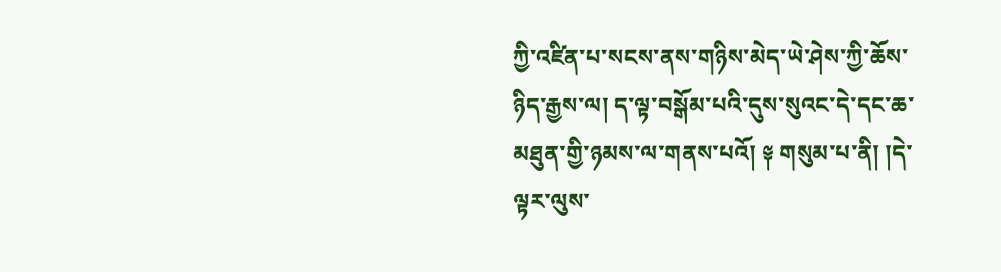ཀྱི་འཛིན་པ་སངས་ནས་གཉིས་མེད་ཡེ་ཤེས་ཀྱི་ཆོས་ཉིད་རྒྱས་ལ། ད་ལྟ་བསྒོམ་པའི་དུས་སུའང་དེ་དང་ཆ་མཐུན་གྱི་ཉམས་ལ་གནས་པའོ། ༈ གསུམ་པ་ནི། །དེ་ལྟར་ལུས་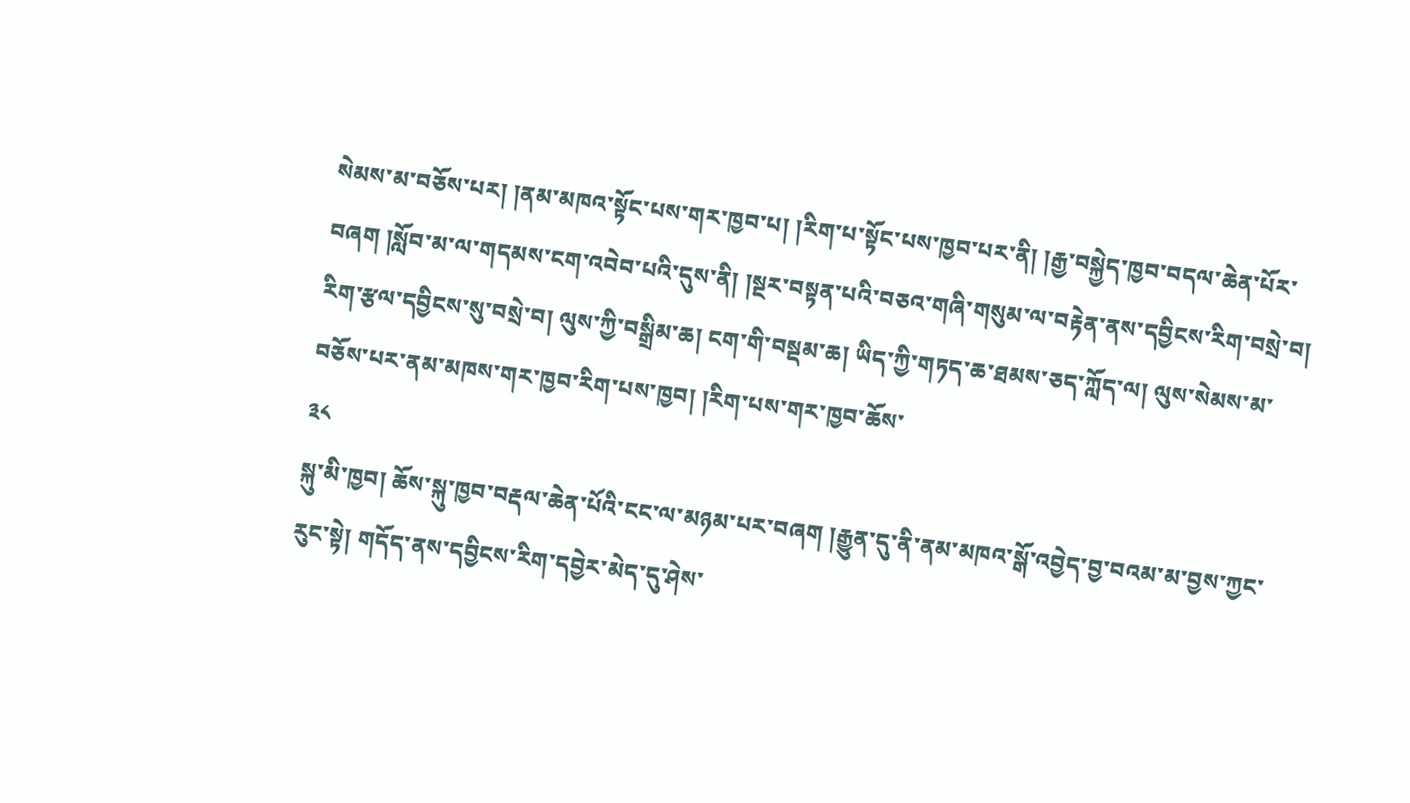སེམས་མ་བཅོས་པར། །ནམ་མཁའ་སྟོང་པས་གར་ཁྱབ་པ། །རིག་པ་སྟོང་པས་ཁྱབ་པར་ནི། །རྒྱ་བསྐྱེད་ཁྱབ་བདལ་ཆེན་པོར་བཞག །སློབ་མ་ལ་གདམས་ངག་འབེབ་པའི་དུས་ནི། །སྔར་བསྟན་པའི་བཅའ་གཞི་གསུམ་ལ་བརྟེན་ནས་དབྱིངས་རིག་བསྲེ་བ། རིག་རྩལ་དབྱིངས་སུ་བསྲེ་བ། ལུས་ཀྱི་བསྒྲིམ་ཆ། ངག་གི་བསྡམ་ཆ། ཡིད་ཀྱི་གཏད་ཆ་ཐམས་ཅད་ཀློད་ལ། ལུས་སེམས་མ་བཅོས་པར་ནམ་མཁས་གར་ཁྱབ་རིག་པས་ཁྱབ། །རིག་པས་གར་ཁྱབ་ཆོས་
༣༨
སྐུ་མི་ཁྱབ། ཆོས་སྐུ་ཁྱབ་བརྡལ་ཆེན་པོའི་ངང་ལ་མཉམ་པར་བཞག །རྒྱུན་དུ་ནི་ནམ་མཁའ་སྒོ་འབྱེད་བྱ་བའམ་མ་བྱས་ཀྱང་རུང་སྟེ། གདོད་ནས་དབྱིངས་རིག་དབྱེར་མེད་དུ་ཤེས་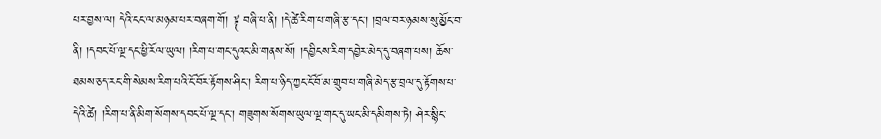པར་བྱས་ལ། དེའི་ངང་ལ་མཉམ་པར་བཞག་གོ། ༈ བཞི་པ་ནི། །དེ་ཚེ་རིག་པ་གཞི་རྩ་དང་། །བྲལ་བར་ཉམས་སུ་མྱོང་བ་ནི། །དབང་པོ་ལྔ་དང་ཕྱི་རོལ་ཡུལ། །རིག་པ་གང་དུའང་མི་གནས་སོ། །དབྱིངས་རིག་དབྱེར་མེད་དུ་བཞག་པས། ཆོས་ཐམས་ཅད་རང་གི་སེམས་རིག་པའི་ངོ་བོར་རྟོགས་ཤིང་། རིག་པ་ཉིད་ཀྱང་ངོ་བོ་མ་གྲུབ་པ་གཞི་མེད་རྩ་བྲལ་དུ་རྟོགས་པ་དེའི་ཚེ། །རིག་པ་ནི་མིག་སོགས་དབང་པོ་ལྔ་དང་། གཟུགས་སོགས་ཡུལ་ལྔ་གང་དུ་ཡང་མི་དམིགས་ཏེ། ཤེར་སྙིང་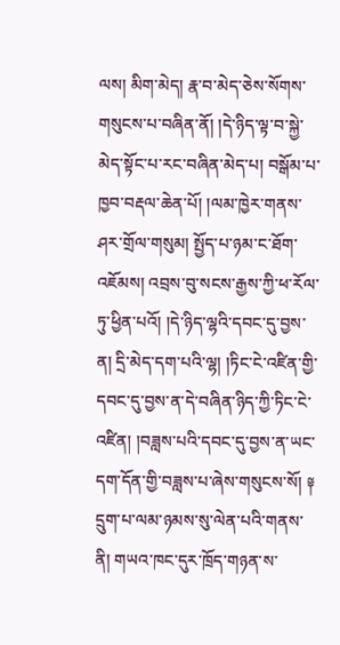ལས། མིག་མེད། རྣ་བ་མེད་ཅེས་སོགས་གསུངས་པ་བཞིན་ནོ། །དེ་ཉིད་ལྟ་བ་སྐྱེ་མེད་སྟོང་པ་རང་བཞིན་མེད་པ། བསྒོམ་པ་ཁྱབ་བརྡལ་ཆེན་པོ། །ལམ་ཁྱེར་གནས་ཤར་གྲོལ་གསུམ། སྤྱོད་པ་ཉམ་ང་ཐོག་འཇོམས། འབྲས་བུ་སངས་རྒྱས་ཀྱི་ཕ་རོལ་ཏུ་ཕྱིན་པའོ། །དེ་ཉིད་ལྷའི་དབང་དུ་བྱས་ན། དྲི་མེད་དག་པའི་ལྷ། །ཏིང་ངེ་འཛིན་གྱི་དབང་དུ་བྱས་ན་དེ་བཞིན་ཉིད་ཀྱི་ཏིང་ངེ་འཛིན། །བཟླས་པའི་དབང་དུ་བྱས་ན་ཡང་དག་དོན་གྱི་བཟླས་པ་ཞེས་གསུངས་སོ། ༈ དྲུག་པ་ལམ་ཉམས་སུ་ལེན་པའི་གནས་ནི། གཡའ་ཁང་དུར་ཁྲོད་གཉན་ས་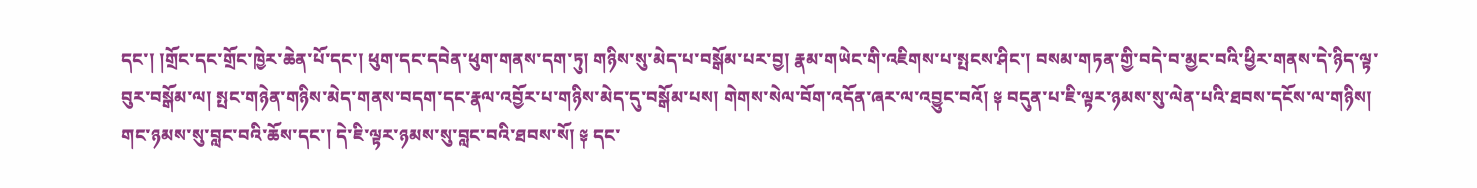དང་། །གྲོང་དང་གྲོང་ཁྱེར་ཆེན་པོ་དང་། ཕུག་དང་དབེན་ཕུག་གནས་དག་ཏུ། གཉིས་སུ་མེད་པ་བསྒོམ་པར་བྱ། རྣམ་གཡེང་གི་འཇིགས་པ་སྤངས་ཤིང་། བསམ་གཏན་གྱི་བདེ་བ་མྱང་བའི་ཕྱིར་གནས་དེ་ཉིད་ལྟ་བུར་བསྒོམ་ལ། སྤང་གཉེན་གཉིས་མེད་གནས་བདག་དང་རྣལ་འབྱོར་པ་གཉིས་མེད་དུ་བསྒོམ་པས། གེགས་སེལ་བོག་འདོན་ཞར་ལ་འབྱུང་བའོ། ༈ བདུན་པ་ཇི་ལྟར་ཉམས་སུ་ལེན་པའི་ཐབས་དངོས་ལ་གཉིས། གང་ཉམས་སུ་བླང་བའི་ཆོས་དང་། དེ་ཇི་ལྟར་ཉམས་སུ་བླང་བའི་ཐབས་སོ། ༈ དང་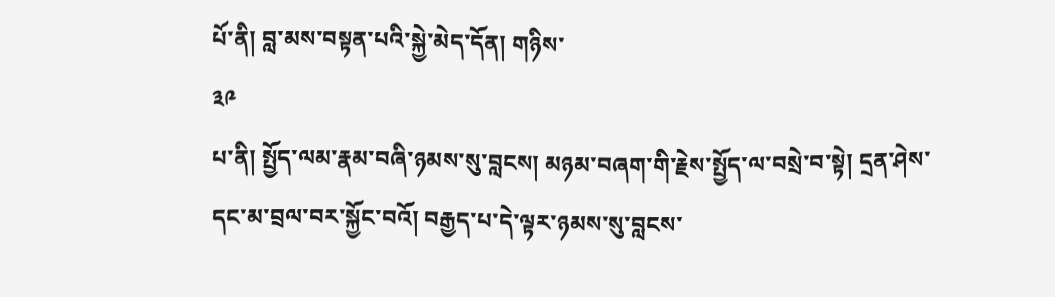པོ་ནི། བླ་མས་བསྟན་པའི་སྐྱེ་མེད་དོན། གཉིས་
༣༩
པ་ནི། སྤྱོད་ལམ་རྣམ་བཞི་ཉམས་སུ་བླངས། མཉམ་བཞག་གི་རྗེས་སྤྱོད་ལ་བསྲེ་བ་སྟེ། དྲན་ཤེས་དང་མ་བྲལ་བར་སྐྱོང་བའོ། བརྒྱད་པ་དེ་ལྟར་ཉམས་སུ་བླངས་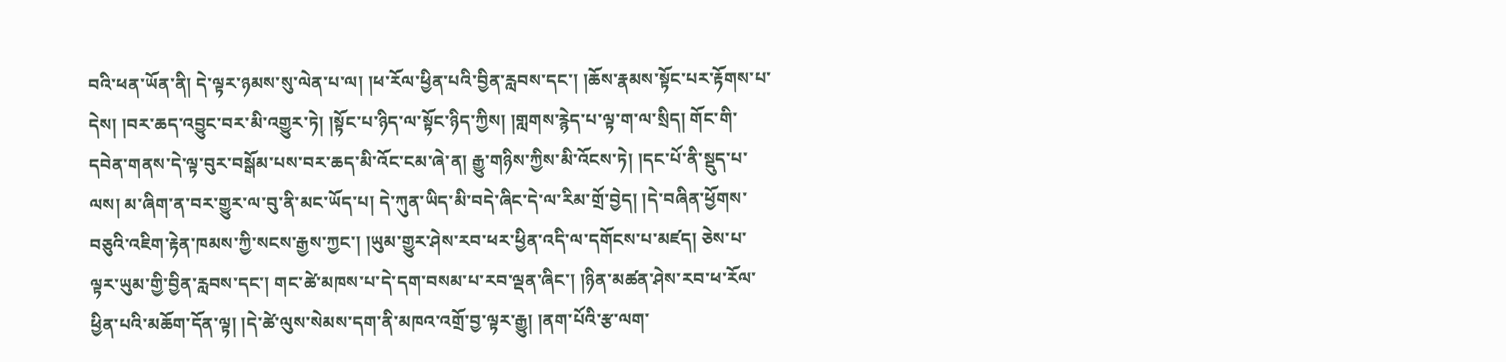བའི་ཕན་ཡོན་ནི། དེ་ལྟར་ཉམས་སུ་ལེན་པ་ལ། །ཕ་རོལ་ཕྱིན་པའི་བྱིན་རླབས་དང་། །ཆོས་རྣམས་སྟོང་པར་རྟོགས་པ་དེས། །བར་ཆད་འབྱུང་བར་མི་འགྱུར་ཏེ། །སྟོང་པ་ཉིད་ལ་སྟོང་ཉིད་ཀྱིས། །གླགས་རྙེད་པ་ལྟ་ག་ལ་སྲིད། གོང་གི་དབེན་གནས་དེ་ལྟ་བུར་བསྒོམ་པས་བར་ཆད་མི་འོང་ངམ་ཞེ་ན། རྒྱུ་གཉིས་ཀྱིས་མི་འོངས་ཏེ། །དང་པོ་ནི་སྡུད་པ་ལས། མ་ཞིག་ན་བར་གྱུར་ལ་བུ་ནི་མང་ཡོད་པ། དེ་ཀུན་ཡིད་མི་བདེ་ཞིང་དེ་ལ་རིམ་གྲོ་བྱེད། །དེ་བཞིན་ཕྱོགས་བཅུའི་འཇིག་རྟེན་ཁམས་ཀྱི་སངས་རྒྱས་ཀྱང་། །ཡུམ་གྱུར་ཤེས་རབ་ཕར་ཕྱིན་འདི་ལ་དགོངས་པ་མཛད། ཅེས་པ་ལྟར་ཡུམ་གྱི་བྱིན་རླབས་དང་། གང་ཚེ་མཁས་པ་དེ་དག་བསམ་པ་རབ་ལྡན་ཞིང་། །ཉིན་མཚན་ཤེས་རབ་ཕ་རོལ་ཕྱིན་པའི་མཆོག་དོན་ལྟ། །དེ་ཚེ་ལུས་སེམས་དག་ནི་མཁའ་འགྲོ་བྱ་ལྟར་རྒྱུ། །ནག་པོའི་རྩ་ལག་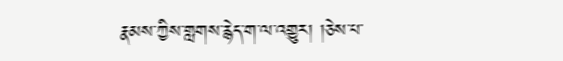རྣམས་ཀྱིས་གླགས་རྙེད་ག་ལ་འགྱུར། །ཅེས་པ་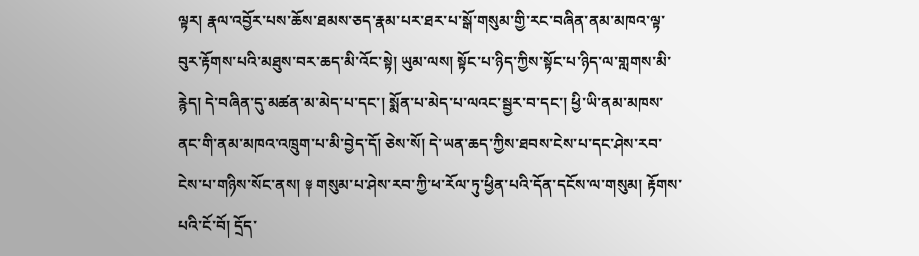ལྟར། རྣལ་འབྱོར་པས་ཆོས་ཐམས་ཅད་རྣམ་པར་ཐར་པ་སྒོ་གསུམ་གྱི་རང་བཞིན་ནམ་མཁའ་ལྟ་བུར་རྟོགས་པའི་མཐུས་བར་ཆད་མི་འོང་སྟེ། ཡུམ་ལས། སྟོང་པ་ཉིད་ཀྱིས་སྟོང་པ་ཉིད་ལ་གླགས་མི་རྙེད། དེ་བཞིན་དུ་མཚན་མ་མེད་པ་དང་། སྨོན་པ་མེད་པ་ལའང་སྦྱར་བ་དང་། ཕྱི་ཡི་ནམ་མཁས་ནང་གི་ནམ་མཁའ་འཁྲུག་པ་མི་བྱེད་དོ། ཅེས་སོ། དེ་ཡན་ཆད་ཀྱིས་ཐབས་ངེས་པ་དང་ཤེས་རབ་ངེས་པ་གཉིས་སོང་ནས། ༈ གསུམ་པ་ཤེས་རབ་ཀྱི་ཕ་རོལ་ཏུ་ཕྱིན་པའི་དོན་དངོས་ལ་གསུམ། རྟོགས་པའི་ངོ་བོ། དྲོད་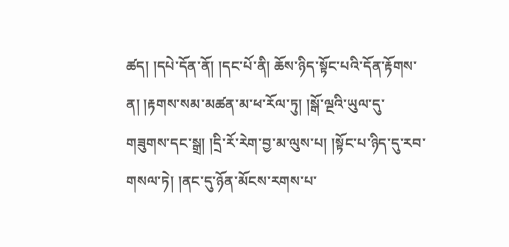ཚད། །དཔེ་དོན་ནོ། །དང་པོ་ནི། ཆོས་ཉིད་སྟོང་པའི་དོན་རྟོགས་ན། །རྟགས་སམ་མཚན་མ་ཕ་རོལ་ཏུ། །སྒོ་ལྔའི་ཡུལ་དུ་གཟུགས་དང་སྒྲ། །དྲི་རོ་རེག་བྱ་མ་ལུས་པ། །སྟོང་པ་ཉིད་དུ་རབ་གསལ་ཏེ། །ནང་དུ་ཉོན་མོངས་རགས་པ་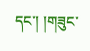དང་། །གཟུང་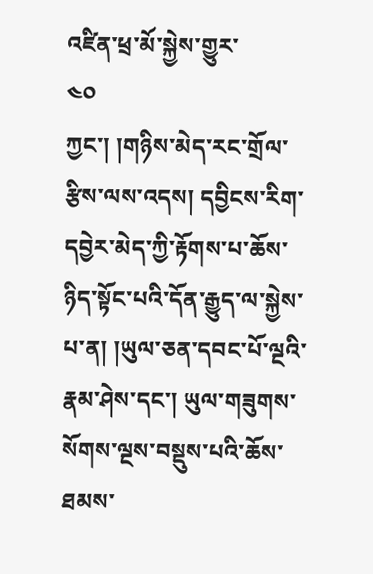འཛིན་ཕྲ་མོ་སྐྱེས་གྱུར་
༤༠
ཀྱང་། །གཉིས་མེད་རང་གྲོལ་རྩིས་ལས་འདས། དབྱིངས་རིག་དབྱེར་མེད་ཀྱི་རྟོགས་པ་ཆོས་ཉིད་སྟོང་པའི་དོན་རྒྱུད་ལ་སྐྱེས་པ་ན། །ཡུལ་ཅན་དབང་པོ་ལྔའི་རྣམ་ཤེས་དང་། ཡུལ་གཟུགས་སོགས་ལྔས་བསྡུས་པའི་ཆོས་ཐམས་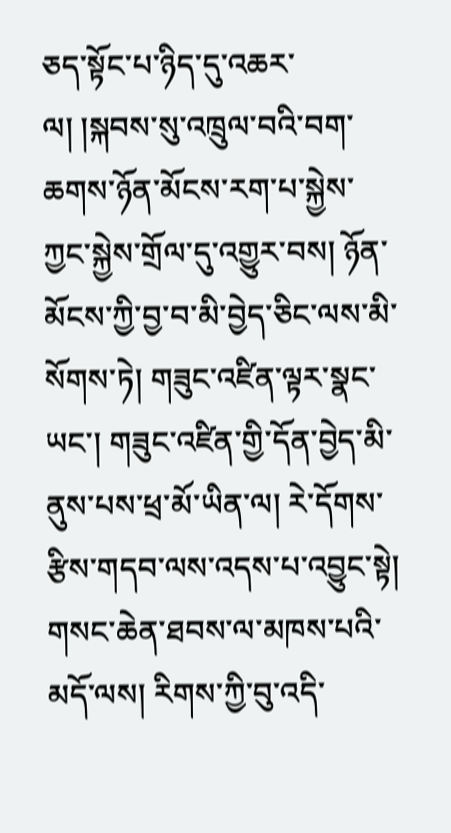ཅད་སྟོང་པ་ཉིད་དུ་འཆར་ལ། །སྐབས་སུ་འཁྲུལ་བའི་བག་ཆགས་ཉོན་མོངས་རག་པ་སྐྱེས་ཀྱང་སྐྱེས་གྲོལ་དུ་འགྱུར་བས། ཉོན་མོངས་ཀྱི་བྱ་བ་མི་བྱེད་ཅིང་ལས་མི་སོགས་ཏེ། གཟུང་འཛིན་ལྟར་སྣང་ཡང་། གཟུང་འཛིན་གྱི་དོན་བྱེད་མི་ནུས་པས་ཕྲ་མོ་ཡིན་ལ། རེ་དོགས་རྩིས་གདབ་ལས་འདས་པ་འབྱུང་སྟེ། གསང་ཆེན་ཐབས་ལ་མཁས་པའི་མདོ་ལས། རིགས་ཀྱི་བུ་འདི་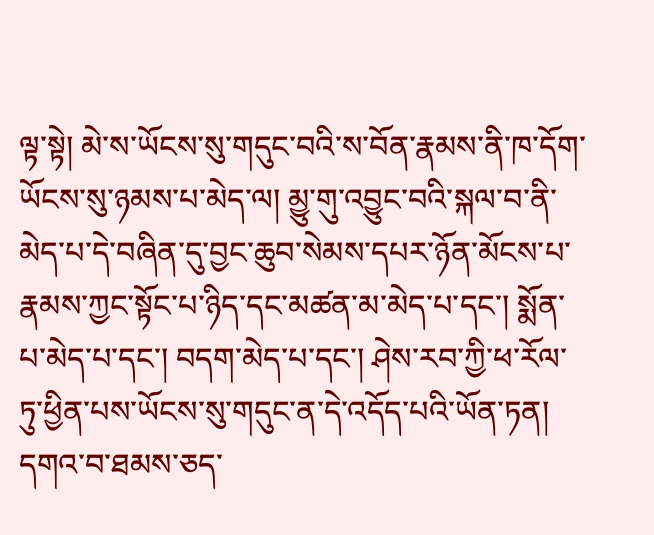ལྟ་སྟེ། མེ་ས་ཡོངས་སུ་གདུང་བའི་ས་བོན་རྣམས་ནི་ཁ་དོག་ཡོངས་སུ་ཉམས་པ་མེད་ལ། མྱུ་གུ་འབྱུང་བའི་སྐལ་བ་ནི་མེད་པ་དེ་བཞིན་དུ་བྱང་ཆུབ་སེམས་དཔར་ཉོན་མོངས་པ་རྣམས་ཀྱང་སྟོང་པ་ཉིད་དང་མཚན་མ་མེད་པ་དང་། སྨོན་པ་མེད་པ་དང་། བདག་མེད་པ་དང་། ཤེས་རབ་ཀྱི་ཕ་རོལ་ཏུ་ཕྱིན་པས་ཡོངས་སུ་གདུང་ན་དེ་འདོད་པའི་ཡོན་ཏན། དགའ་བ་ཐམས་ཅད་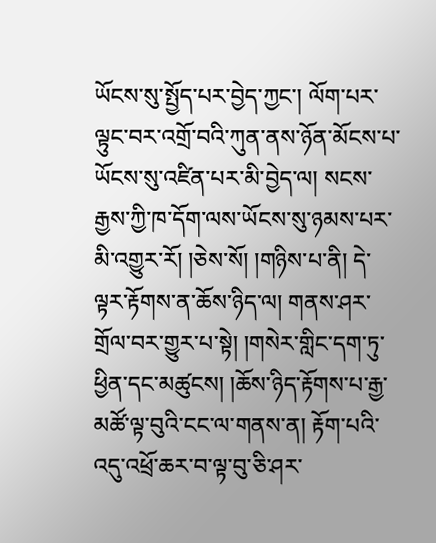ཡོངས་སུ་སྤྱོད་པར་བྱེད་ཀྱང་། ལོག་པར་ལྟུང་བར་འགྲོ་བའི་ཀུན་ནས་ཉོན་མོངས་པ་ཡོངས་སུ་འཛིན་པར་མི་བྱེད་ལ། སངས་རྒྱས་ཀྱི་ཁ་དོག་ལས་ཡོངས་སུ་ཉམས་པར་མི་འགྱུར་རོ། །ཅེས་སོ། །གཉིས་པ་ནི། དེ་ལྟར་རྟོགས་ན་ཆོས་ཉིད་ལ། གནས་ཤར་གྲོལ་བར་གྱུར་པ་སྟེ། །གསེར་གླིང་དག་ཏུ་ཕྱིན་དང་མཚུངས། །ཆོས་ཉིད་རྟོགས་པ་རྒྱ་མཚོ་ལྟ་བུའི་ངང་ལ་གནས་ན། རྟོག་པའི་འདུ་འཕྲོ་ཆར་བ་ལྟ་བུ་ཅི་ཤར་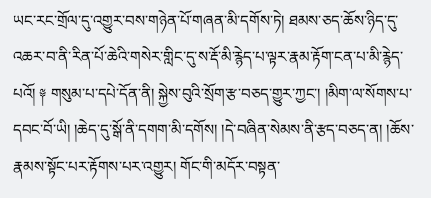ཡང་རང་གྲོལ་དུ་འགྱུར་བས་གཉེན་པོ་གཞན་མི་དགོས་ཏེ། ཐམས་ཅད་ཆོས་ཉིད་དུ་འཆར་བ་ནི་རིན་པོ་ཆེའི་གསེར་གླིང་དུ་ས་རྡོ་མི་རྙེད་པ་ལྟར་རྣམ་རྟོག་ངན་པ་མི་རྙེད་པའོ། ༈ གསུམ་པ་དཔེ་དོན་ནི། སྐྱེས་བུའི་སྲོག་རྩ་བཅད་གྱུར་ཀྱང་། །མིག་ལ་སོགས་པ་དབང་བོ་ཡི། །ཆེད་དུ་སྒོ་ནི་དགག་མི་དགོས། །དེ་བཞིན་སེམས་ནི་རྩད་བཅད་ན། །ཆོས་རྣམས་སྟོང་པར་རྟོགས་པར་འགྱུར། གོང་གི་མདོར་བསྟན་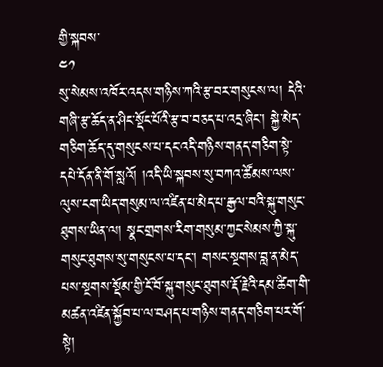གྱི་སྐབས་
༤༡
སུ་སེམས་འཁོར་འདས་གཉིས་ཀའི་རྩ་བར་གསུངས་ལ། དེའི་གཞི་རྩ་ཆོད་ན་ཤིང་སྡོང་པོའི་རྩ་བ་བཅད་པ་འདྲ་ཞིང་། སྐྱེ་མེད་གཅིག་ཆོད་དུ་གསུངས་པ་དང་འདི་གཉིས་གནད་གཅིག་སྟེ་དཔེ་དོན་ནི་གོ་སླའོ། །འདི་ཡི་སྐབས་སུ་བཀའ་ཚོམས་ལས་ལུས་ངག་ཡིད་གསུམ་ལ་འཛིན་པ་མེད་པ་རྒྱལ་བའི་སྐུ་གསུང་ཐུགས་ཡིན་ལ། སྣང་གྲགས་རིག་གསུམ་ཀྱང་སེམས་ཀྱི་སྐུ་གསུང་ཐུགས་སུ་གསུངས་པ་དང་། གསང་སྔགས་བླ་ན་མེད་པས་སྔགས་སྡོམ་གྱི་ངོ་བོ་སྐུ་གསུང་ཐུགས་རྡོ་རྗེའི་དམ་ཚིག་གི་མཚན་འཛིན་སྐྱོབ་པ་ལ་བཤད་པ་གཉིས་གནད་གཅིག་པར་གོ་སྟེ།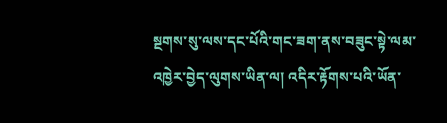སྔགས་སུ་ལས་དང་པོའི་གང་ཟག་ནས་བཟུང་སྟེ་ལམ་འཁྱེར་བྱེད་ལུགས་ཡིན་ལ། འདིར་རྟོགས་པའི་ཡོན་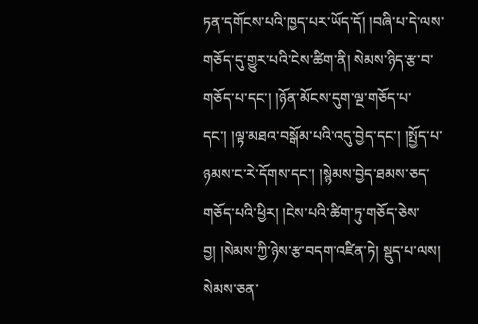ཏན་དགོངས་པའི་ཁྱད་པར་ཡོད་དོ། །བཞི་པ་དེ་ལས་གཅོད་དུ་གྱུར་པའི་ངེས་ཚིག་ནི། སེམས་ཉིད་རྩ་བ་གཅོད་པ་དང་། །ཉོན་མོངས་དུག་ལྔ་གཅོད་པ་དང་། །ལྟ་མཐའ་བསྒོམ་པའི་འདུ་བྱེད་དང་། །སྤྱོད་པ་ཉམས་ང་རེ་དོགས་དང་། །སྙེམས་བྱེད་ཐམས་ཅད་གཅོད་པའི་ཕྱིར། །ངེས་པའི་ཚིག་ཏུ་གཅོད་ཅེས་བྱ། །སེམས་ཀྱི་ཉེས་རྩ་བདག་འཛིན་ཏེ། སྡུད་པ་ལས། སེམས་ཅན་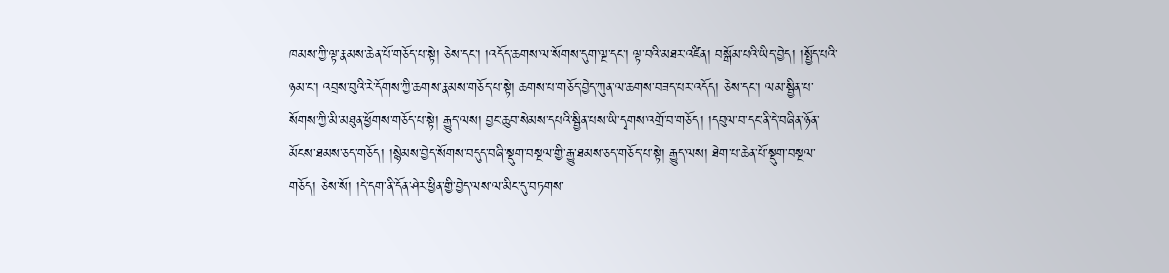ཁམས་ཀྱི་ལྟ་རྣམས་ཆེན་པོ་གཅོད་པ་སྟེ། ཅེས་དང་། །འདོད་ཆགས་ལ་སོགས་དུག་ལྔ་དང་། ལྟ་བའི་མཐར་འཛིན། བསྒོམ་པའི་ཡིད་བྱེད། །སྤྱོད་པའི་ཉམ་ང་། འབྲས་བུའི་རེ་དོགས་ཀྱི་ཆགས་རྣམས་གཅོད་པ་སྟེ། ཆགས་པ་གཅོད་བྱེད་ཀུན་ལ་ཆགས་བཟད་པར་འདོད། ཅེས་དང་། ལམ་སྦྱིན་པ་སོགས་ཀྱི་མི་མཐུན་ཕྱོགས་གཅོད་པ་སྟེ། རྒྱུད་ལས། བྱང་ཆུབ་སེམས་དཔའི་སྦྱིན་པས་ཡི་དྭགས་འགྲོ་བ་གཅོད། །དབུལ་བ་དང་ནི་དེ་བཞིན་ཉོན་མོངས་ཐམས་ཅད་གཅོད། །སྙེམས་བྱེད་སོགས་བདུད་བཞི་སྡུག་བསྔལ་གྱི་རྒྱུ་ཐམས་ཅད་གཅོད་པ་སྟེ། རྒྱུད་ལས། ཐེག་པ་ཆེན་པོ་སྡུག་བསྔལ་གཅོད། ཅེས་སོ། །དེ་དག་ནི་དོན་ཤེར་ཕྱིན་གྱི་བྱེད་ལས་ལ་མིང་དུ་བཏགས་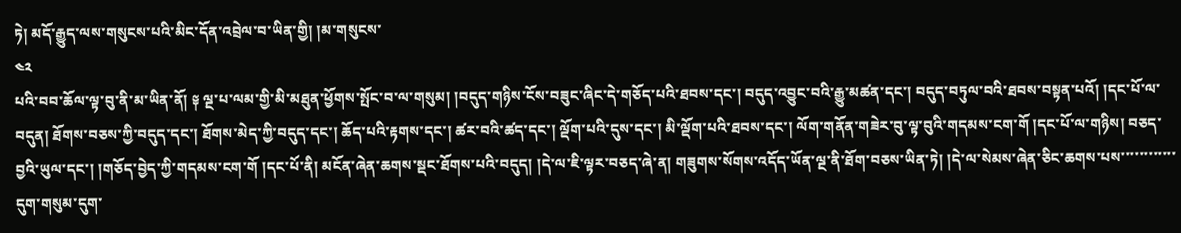ཏེ། མདོ་རྒྱུད་ལས་གསུངས་པའི་མིང་དོན་འབྲེལ་བ་ཡིན་གྱི། །མ་གསུངས་
༤༢
པའི་བབ་ཆོལ་ལྟ་བུ་ནི་མ་ཡིན་ནོ། ༈ ལྔ་པ་ལམ་གྱི་མི་མཐུན་ཕྱོགས་སྤོང་བ་ལ་གསུམ། །བདུད་གཉིས་ངོས་བཟུང་ཞིང་དེ་གཅོད་པའི་ཐབས་དང་། བདུད་འབྱུང་བའི་རྒྱུ་མཚན་དང་། བདུད་བཏུལ་བའི་ཐབས་བསྟན་པའོ། །དང་པོ་ལ་བདུན། ཐོགས་བཅས་ཀྱི་བདུད་དང་། ཐོགས་མེད་ཀྱི་བདུད་དང་། ཆོད་པའི་རྟགས་དང་། ཚར་བའི་ཚད་དང་། ལྡོག་པའི་དུས་དང་། མི་ལྡོག་པའི་ཐབས་དང་། ལོག་གནོན་གཟེར་བུ་ལྟ་བུའི་གདམས་ངག་གོ །དང་པོ་ལ་གཉིས། བཅད་བྱའི་ཡུལ་དང་། །གཅོད་བྱེད་ཀྱི་གདམས་ངག་གོ །དང་པོ་ནི། མངོན་ཞེན་ཆགས་སྡང་ཐོགས་པའི་བདུད། །དེ་ལ་ཇི་ལྟར་བཅད་ཞེ་ན། གཟུགས་སོགས་འདོད་ཡོན་ལྔ་ནི་ཐོག་བཅས་ཡིན་ཏེ། །དེ་ལ་སེམས་ཞེན་ཅིང་ཆགས་པས་་་་་་་་་་་་དུག་གསུམ་དུག་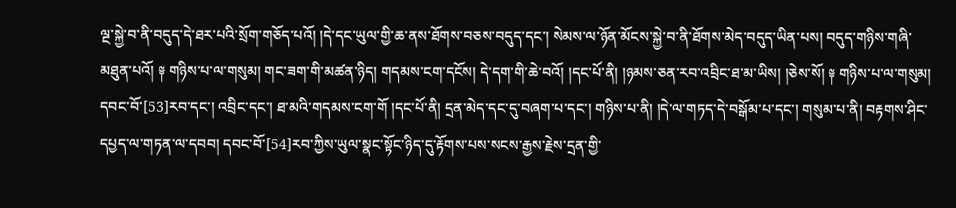ལྔ་སྐྱེ་བ་ནི་བདུད་དེ་ཐར་པའི་སྲོག་གཅོད་པའོ། །དེ་དང་ཡུལ་གྱི་ཆ་ནས་ཐོགས་བཅས་བདུད་དང་། སེམས་ལ་ཉོན་མོངས་སྐྱེ་བ་ནི་ཐོགས་མེད་བདུད་ཡིན་པས། བདུད་གཉིས་གཞི་མཐུན་པའོ། ༈ གཉིས་པ་ལ་གསུམ། གང་ཟག་གི་མཚན་ཉིད། གདམས་ངག་དངོས། དེ་དག་གི་ཆེ་བའོ། །དང་པོ་ནི། །ཉམས་ཅན་རབ་འབྲིང་ཐ་མ་ཡིས། །ཅེས་སོ། ༈ གཉིས་པ་ལ་གསུམ། དབང་བོ་[53]རབ་དང་། འབྲིང་དང་། ཐ་མའི་གདམས་ངག་གོ །དང་པོ་ནི། དྲན་མེད་དང་དུ་བཞག་པ་དང་། གཉིས་པ་ནི། །དེ་ལ་གཏད་དེ་བསྒོམ་པ་དང་། གསུམ་པ་ནི། བརྟགས་ཤིང་དཔྱད་ལ་གཏན་ལ་དབབ། དབང་བོ་[54]རབ་ཀྱིས་ཡུལ་སྣང་སྟོང་ཉིད་དུ་རྟོགས་པས་སངས་རྒྱས་རྗེས་དྲན་གྱི་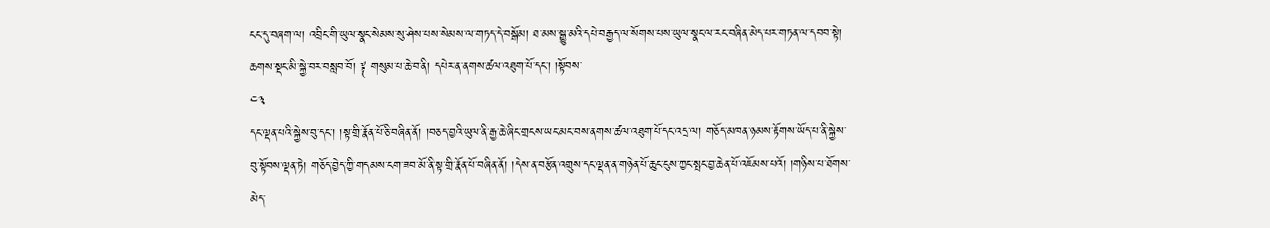ངང་དུ་བཞག་ལ། འབྲིང་གི་ཡུལ་སྣང་སེམས་སུ་ཤེས་པས་སེམས་ལ་གཏད་དེ་བསྒོམ། ཐ་མས་སྒྱུ་མའི་དཔེ་བརྒྱད་ལ་སོགས་པས་ཡུལ་སྣང་ལ་རང་བཞིན་མེད་པར་གཏན་ལ་དབབ་སྟེ། ཆགས་སྡང་མི་སྐྱེ་བར་བསླབ་བོ། ༈ གསུམ་པ་ཆེ་བ་ནི། དཔེར་ན་ནགས་ཚལ་འཐུག་པོ་དང་། །སྟོབས་
༤༣
དང་ལྡན་པའི་སྐྱེས་བུ་དང་། །སྟ་གྲི་རྣོན་པོ་ཅི་བཞིན་ནོ། །བཅད་བྱའི་ཡུལ་ནི་རྒྱ་ཆེ་ཞིང་གྲངས་ཡང་མང་བས་ནགས་ཚལ་འཐུག་པོ་དང་འདྲ་ལ། གཅོད་མཁན་ཉམས་རྟོགས་ཡོད་པ་ནི་སྐྱེས་བུ་སྟོབས་ལྡན་ཏེ། གཅོད་བྱེད་ཀྱི་གདམས་ངག་ཟབ་མོ་ནི་སྟ་གྲི་རྣོན་པོ་བཞིན་ནོ། །དེས་ན་བརྩོན་འགྲུས་དང་ལྡན་ན་གཉེན་པོ་ཆུང་ངུས་ཀྱང་སྤང་བྱ་ཆེན་པོ་འཇོམས་པའོ། །གཉིས་པ་ཐོགས་མེད་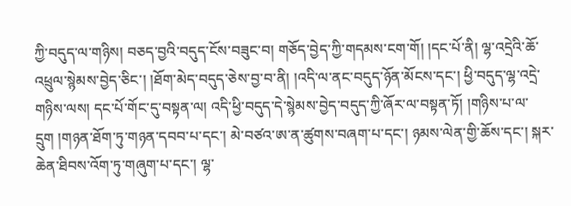ཀྱི་བདུད་ལ་གཉིས། བཅད་བྱའི་བདུད་ངོས་བཟུང་བ། གཅོད་བྱེད་ཀྱི་གདམས་ངག་གོ། །དང་པོ་ནི། ལྷ་འདྲེའི་ཆོ་འཕྲུལ་སྙེམས་བྱེད་ཅིང་། །ཐོག་མེད་བདུད་ཅེས་བྱ་བ་ནི། །འདི་ལ་ནང་བདུད་ཉོན་མོངས་དང་། ཕྱི་བདུད་ལྷ་འདྲེ་གཉིས་ལས། དང་པོ་གོང་དུ་བསྟན་ལ། འདི་ཕྱི་བདུད་དེ་སྙེམས་བྱེད་བདུད་ཀྱི་ཞོར་ལ་བསྟན་ཏོ། །གཉིས་པ་ལ་དྲུག །གཉན་ཐོག་ཏུ་གཉན་དབབ་པ་དང་། མེ་བཙའ་ཨ་ན་ཚུགས་བཞག་པ་དང་། ཉམས་ལེན་གྱི་ཆོས་དང་། སྐར་ཆེན་ཐིབས་འོག་ཏུ་གཞུག་པ་དང་། ལྷ་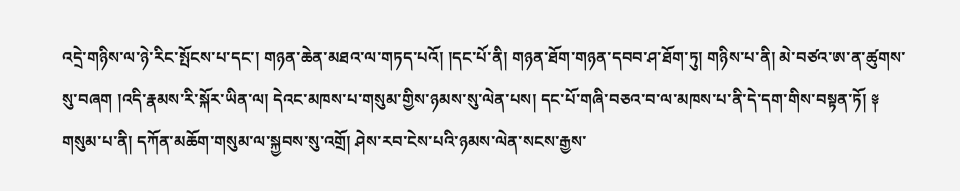འདྲེ་གཉིས་ལ་ཉེ་རིང་སྤོངས་པ་དང་། གཉན་ཆེན་མཐའ་ལ་གཏད་པའོ། །དང་པོ་ནི། གཉན་ཐོག་གཉན་དབབ་ཤ་ཐོག་ཏུ། གཉིས་པ་ནི། མེ་བཙའ་ཨ་ན་ཚུགས་སུ་བཞག །འདི་རྣམས་རི་སྐོར་ཡིན་ལ། དེའང་མཁས་པ་གསུམ་གྱིས་ཉམས་སུ་ལེན་པས། དང་པོ་གཞི་བཅའ་བ་ལ་མཁས་པ་ནི་དེ་དག་གིས་བསྟན་ཏོ། ༈ གསུམ་པ་ནི། དཀོན་མཆོག་གསུམ་ལ་སྐྱབས་སུ་འགྲོ། ཤེས་རབ་ངེས་པའི་ཉམས་ལེན་སངས་རྒྱས་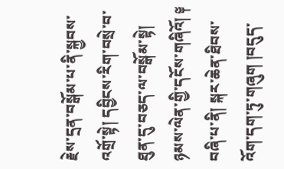རྗེས་དྲན་བསྒོམ་པ་ནི་སྐྱབས་འགྲོ་སྟེ། དབྱིངས་རིག་བསྲེ་བ་ཐུན་དུ་བཅད་ལ་བསྒོམ་སྟེ། ཉམས་ལེན་གྱི་དངོས་གཞིའོ། ༈ བཞི་པ་ནི། སྐར་ཆེན་ཐིབས་འོག་དག་ཏུ་གཞུག །བདུད་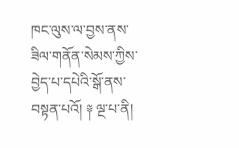ཁང་ལུས་ལ་བྱས་ནས་ཟིལ་གནོན་སེམས་ཀྱིས་བྱེད་པ་དཔེའི་སྒོ་ནས་བསྟན་པའོ། ༈ ལྔ་པ་ནི།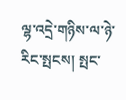ལྷ་འདྲེ་གཉིས་ལ་ཉེ་རིང་སྤངས། སྤང་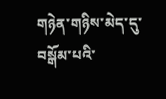གཉེན་གཉིས་མེད་དུ་བསྒོམ་པའི་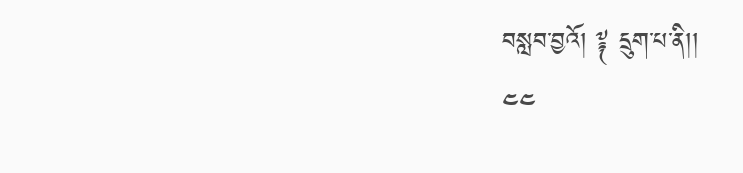བསླབ་བྱའོ། ༈ དྲུག་པ་ནི།།
༤༤